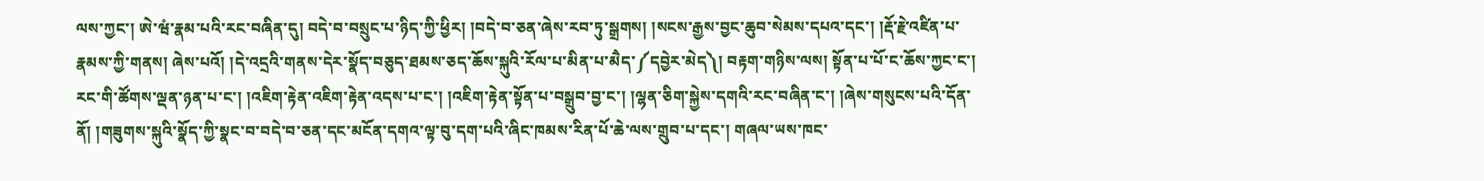ལས་ཀྱང་། ཨེ་ཝཾ་རྣམ་པའི་རང་བཞིན་དུ། བདེ་བ་བསྲུང་པ་ཉིད་ཀྱི་ཕྱིར། །བདེ་བ་ཅན་ཞེས་རབ་ཏུ་སྒྲགས། །སངས་རྒྱས་བྱང་ཆུབ་སེམས་དཔའ་དང་། །རྡོ་རྗེ་འཛིན་པ་རྣམས་ཀྱི་གནས། ཞེས་པའོ། །དེ་འདྲའི་གནས་དེར་སྣོད་བཅུད་ཐམས་ཅད་ཆོས་སྐུའི་རོལ་པ་མིན་པ་མཻད་༼དབྱེར་མེད༽། བརྟག་གཉིས་ལས། སྟོན་པ་པོ་ང་ཆོས་ཀྱང་ང་། རང་གི་ཚོགས་ལྡན་ཉན་པ་ང་། །འཇིག་རྟེན་འཇིག་རྟེན་འདས་པ་ང་། །འཇིག་རྟེན་སྟོན་པ་བསྒྲུབ་བྱ་ང་། །ལྷན་ཅིག་སྐྱེས་དགའི་རང་བཞིན་ང་། །ཞེས་གསུངས་པའི་དོན་ནོ། །གཟུགས་སྐུའི་སྣོད་ཀྱི་སྣང་བ་བདེ་བ་ཅན་དང་མངོན་དགའ་ལྟ་བུ་དག་པའི་ཞིང་ཁམས་རིན་པོ་ཆེ་ལས་གྲུབ་པ་དང་། གཞལ་ཡས་ཁང་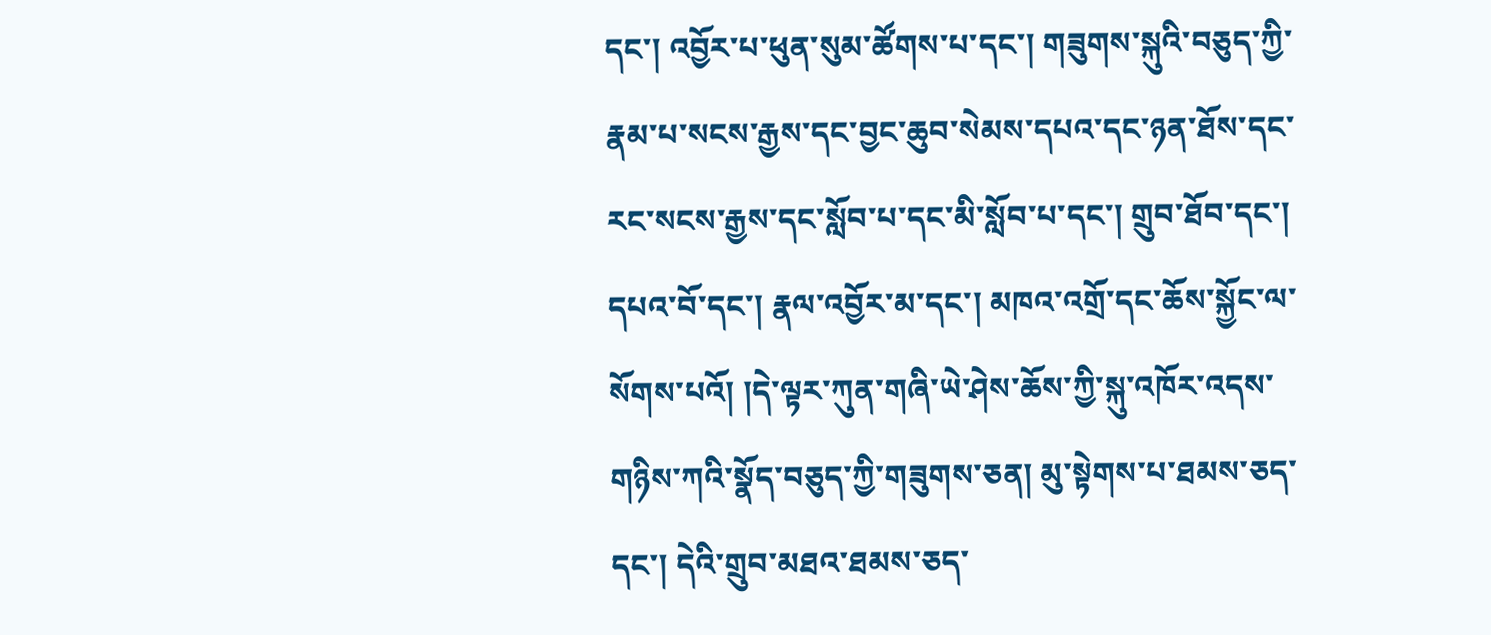དང་། འབྱོར་པ་ཕུན་སུམ་ཚོགས་པ་དང་། གཟུགས་སྐུའི་བཅུད་ཀྱི་རྣམ་པ་སངས་རྒྱས་དང་བྱང་ཆུབ་སེམས་དཔའ་དང་ཉན་ཐོས་དང་རང་སངས་རྒྱས་དང་སློབ་པ་དང་མི་སློབ་པ་དང་། གྲུབ་ཐོབ་དང་། དཔའ་བོ་དང་། རྣལ་འབྱོར་མ་དང་། མཁའ་འགྲོ་དང་ཆོས་སྐྱོང་ལ་སོགས་པའོ། །དེ་ལྟར་ཀུན་གཞི་ཡེ་ཤེས་ཆོས་ཀྱི་སྐུ་འཁོར་འདས་གཉིས་ཀའི་སྣོད་བཅུད་ཀྱི་གཟུགས་ཅན། མུ་སྟེགས་པ་ཐམས་ཅད་དང་། དེའི་གྲུབ་མཐའ་ཐམས་ཅད་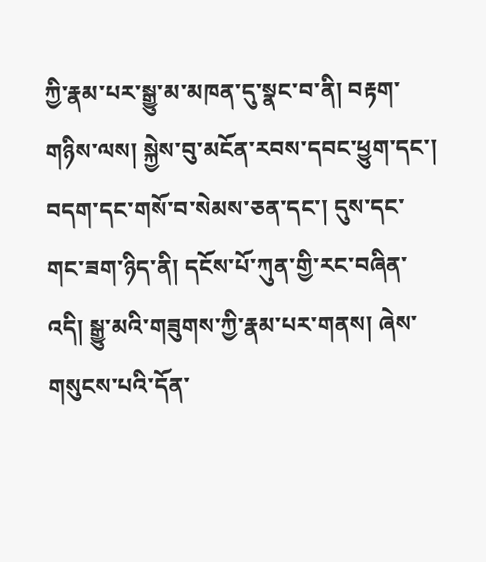ཀྱི་རྣམ་པར་སྒྱུ་མ་མཁན་དུ་སྣང་བ་ནི། བརྟག་གཉིས་ལས། སྐྱེས་བུ་མངོན་རབས་དབང་ཕྱུག་དང་། བདག་དང་གསོ་བ་སེམས་ཅན་དང་། དུས་དང་གང་ཟག་ཉིད་ནི། དངོས་པོ་ཀུན་གྱི་རང་བཞིན་འདི། སྒྱུ་མའི་གཟུགས་ཀྱི་རྣམ་པར་གནས། ཞེས་གསུངས་པའི་དོན་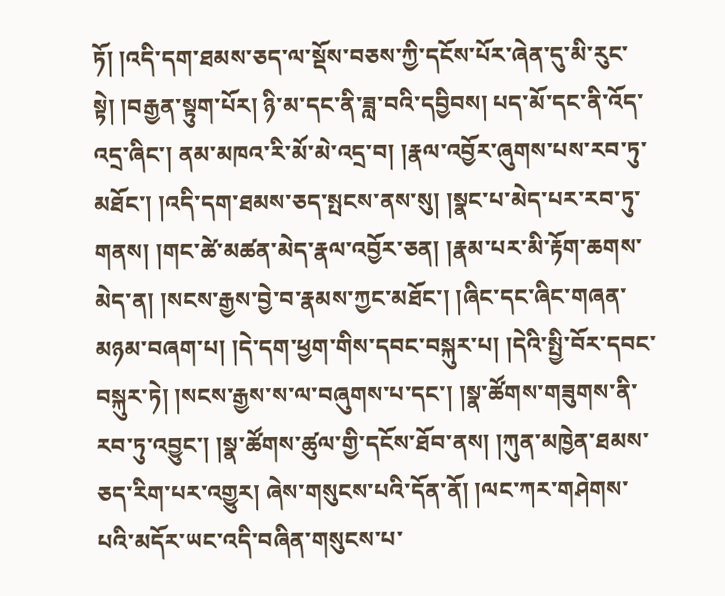ཏོ། །འདི་དག་ཐམས་ཅད་ལ་སྡོས་བཅས་ཀྱི་དངོས་པོར་ཞེན་དུ་མི་རུང་སྟེ། །བརྒྱན་སྟུག་པོར། ཉི་མ་དང་ནི་ཟླ་བའི་དབྱིབས། པད་མོ་དང་ནི་འོད་འདྲ་ཞིང་། ནམ་མཁའ་རི་མོ་མེ་འདྲ་བ། །རྣལ་འབྱོར་ཞུགས་པས་རབ་ཏུ་མཐོང་། །འདི་དག་ཐམས་ཅད་སྤངས་ནས་སུ། །སྣང་པ་མེད་པར་རབ་ཏུ་གནས། །གང་ཚེ་མཚན་མེད་རྣལ་འབྱོར་ཅན། །རྣམ་པར་མི་རྟོག་ཆགས་མེད་ན། །སངས་རྒྱས་བྱེ་བ་རྣམས་ཀྱང་མཐོང་། །ཞིང་དང་ཞིང་གཞན་མཉམ་བཞག་པ། །དེ་དག་ཕྱག་གིས་དབང་བསྐུར་པ། །དེའི་སྤྱི་བོར་དབང་བསྐུར་ཏེ། །སངས་རྒྱས་ས་ལ་བཞུགས་པ་དང་། །སྣ་ཚོགས་གཟུགས་ནི་རབ་ཏུ་འབྱུང་། །སྣ་ཚོགས་ཚུལ་གྱི་དངོས་ཐོབ་ནས། །ཀུན་མཁྱེན་ཐམས་ཅད་རིག་པར་འགྱུར། ཞེས་གསུངས་པའི་དོན་ནོ། །ལང་ཀར་གཤེགས་པའི་མདོར་ཡང་འདི་བཞིན་གསུངས་པ་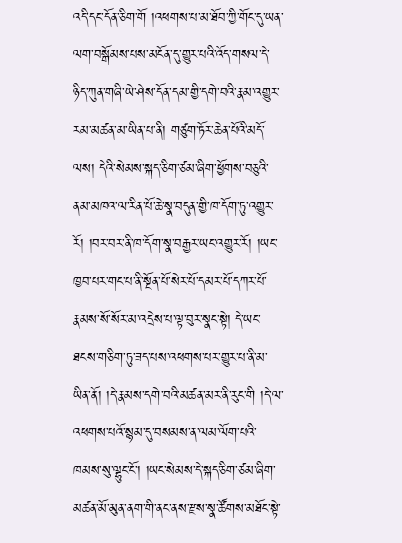འདི་དང་དོན་ཅིག་གོ །འཕགས་པ་མ་ཐོབ་ཀྱི་གོང་དུ་ཡན་ལག་བསྒོམས་པས་མངོན་དུ་གྱུར་པའི་འོད་གསལ་དེ་ཉིད་ཀུན་གཞི་ཡེ་ཤེས་དོན་དམ་གྱི་དགེ་བའི་རྣམ་འགྱུར་རམ་མཚན་མ་ཡིན་པ་ནི། གཙུག་ཏོར་ཆེན་པོའི་མདོ་ལས། དེའི་སེམས་སྐད་ཅིག་ཙམ་ཞིག་ཕྱོགས་བཅུའི་ནམ་མཁའ་ལ་རིན་པོ་ཆེ་སྣ་བདུན་གྱི་ཁ་དོག་ཏུ་འགྱུར་རོ། །བར་བར་ནི་ཁ་དོག་སྣ་བརྒྱར་ཡང་འགྱུར་རོ། །ཡང་ཁྱབ་པར་གང་པ་ནི་སྔོན་པོ་སེར་པོ་དམར་པོ་དཀར་པོ་རྣམས་སོ་སོར་མ་འདྲེས་པ་ལྟ་བུར་སྣང་སྟེ། དེ་ཡང་ཐངས་གཅིག་ཏུ་ཟད་པས་འཕགས་པར་གྱུར་པ་ནི་མ་ཡིན་ནོ། །དེ་རྣམས་དགེ་བའི་མཚན་མར་ནི་རུང་གི །དེ་ལ་འཕགས་པའོ་སྙམ་དུ་བསམས་ན་ལམ་ལོག་པའི་ཁམས་སུ་ལྷུང་ངོ་། །ཡང་སེམས་དེ་སྐད་ཅིག་ཙམ་ཞིག་མཚན་མོ་མུན་ནག་གི་ནང་ནས་རྫས་སྣ་ཚོགས་མཐོང་སྟེ་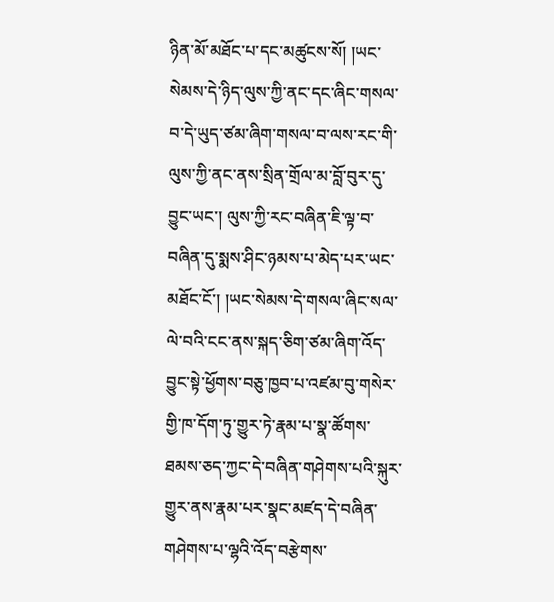ཉིན་མོ་མཐོང་པ་དང་མཚུངས་སོ། །ཡང་སེམས་དེ་ཉིད་ལུས་ཀྱི་ནང་དང་ཞིང་གསལ་བ་དེ་ཡུད་ཙམ་ཞིག་གསལ་བ་ལས་རང་གི་ལུས་ཀྱི་ནང་ནས་སྲིན་གྲོལ་མ་བློ་བུར་དུ་བྱུང་ཡང་། ལུས་ཀྱི་རང་བཞིན་ཇི་ལྟ་བ་བཞིན་དུ་སྨས་ཤིང་ཉམས་པ་མེད་པར་ཡང་མཐོང་ངོ་། །ཡང་སེམས་དེ་གསལ་ཞིང་སལ་ལེ་བའི་ངང་ནས་སྐད་ཅིག་ཙམ་ཞིག་འོད་བྱུང་སྟེ་ཕྱོགས་བཅུ་ཁྱབ་པ་འཛམ་བུ་གསེར་གྱི་ཁ་དོག་ཏུ་གྱུར་ཏེ་རྣམ་པ་སྣ་ཚོགས་ཐམས་ཅད་ཀྱང་དེ་བཞིན་གཤེགས་པའི་སྐུར་གྱུར་ནས་རྣམ་པར་སྣང་མཛད་དེ་བཞིན་གཤེགས་པ་ལྷའི་འོད་བརྩེགས་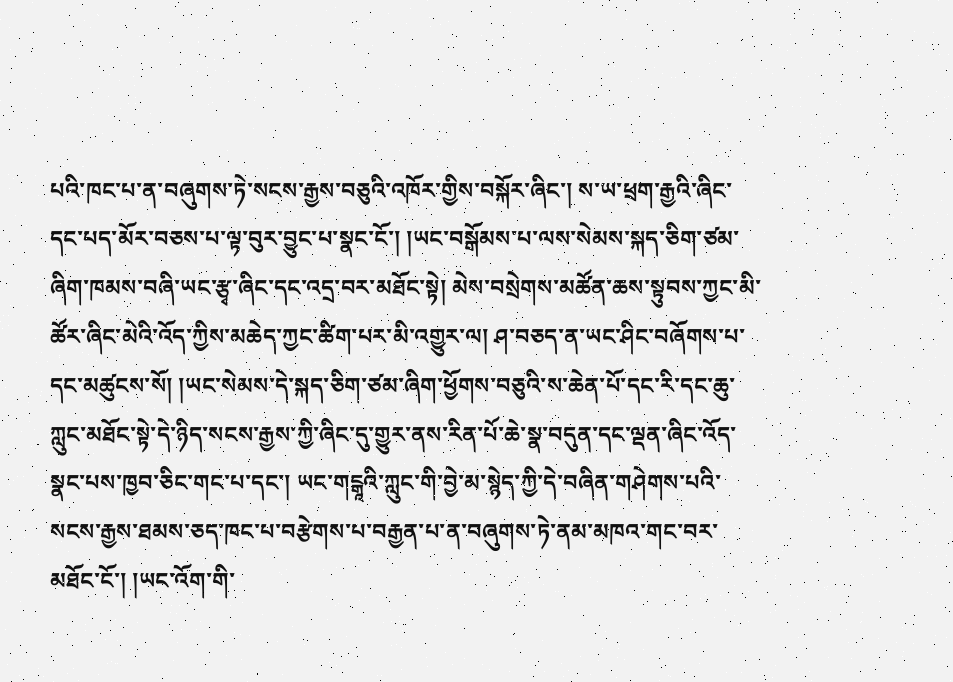པའི་ཁང་པ་ན་བཞུགས་ཏེ་སངས་རྒྱས་བཅུའི་འཁོར་གྱིས་བསྐོར་ཞིང་། ས་ཡ་ཕྲག་རྒྱའི་ཞིང་དང་པད་མོར་བཅས་པ་ལྟ་བུར་བྱུང་པ་སྣང་ངོ་། །ཡང་བསྒོམས་པ་ལས་སེམས་སྐད་ཅིག་ཙམ་ཞིག་ཁམས་བཞི་ཡང་རྩྭ་ཞིང་དང་འདྲ་བར་མཐོང་སྟེ། མེས་བསྲེགས་མཚོན་ཆས་སྟུབས་ཀྱང་མི་ཚོར་ཞིང་མེའི་འོད་ཀྱིས་མཆེད་ཀྱང་ཚིག་པར་མི་འགྱུར་ལ། ཤ་བཅད་ན་ཡང་ཤིང་བཞོགས་པ་དང་མཚུངས་སོ། །ཡང་སེམས་དེ་སྐད་ཅིག་ཙམ་ཞིག་ཕྱོགས་བཅུའི་ས་ཆེན་པོ་དང་རི་དང་ཆུ་ཀླུང་མཐོང་སྟེ་དེ་ཉིད་སངས་རྒྱས་ཀྱི་ཞིང་དུ་གྱུར་ནས་རིན་པོ་ཆེ་སྣ་བདུན་དང་ལྡན་ཞིང་འོད་སྣང་པས་ཁྱབ་ཅིང་གང་པ་དང་། ཡང་གངྒཱའི་ཀླུང་གི་བྱེ་མ་སྙེད་ཀྱི་དེ་བཞིན་གཤེགས་པའི་སངས་རྒྱས་ཐམས་ཅད་ཁང་པ་བརྩེགས་པ་བརྒྱན་པ་ན་བཞུགས་ཏེ་ནམ་མཁའ་གང་བར་མཐོང་ངོ་། །ཡང་འོག་གི་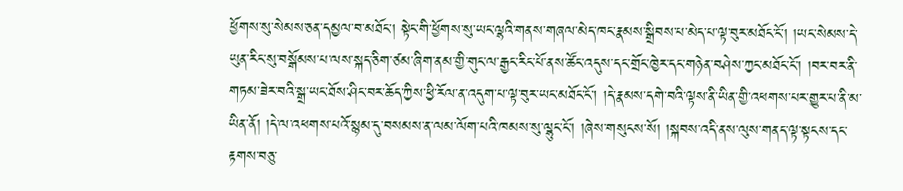ཕྱོགས་སུ་སེམས་ཅན་དམྱལ་བ་མཐོང་། སྟེང་གི་ཕྱོགས་སུ་ཡང་ལྷའི་གནས་གཞལ་མེད་ཁང་རྣམས་སྒྲིབས་པ་མེད་པ་ལྟ་བུར་མཐོང་ངོ་། །ཡང་སེམས་དེ་ཡུན་རིང་སུ་བསྒོམས་པ་ལས་སྐད་ཅིག་ཙམ་ཞིག་ནམ་གྱི་གུང་ལ་རྒྱང་རིང་པོ་ནས་ཚོང་འདུས་དང་གྲོང་ཁྱེར་དང་གཉེན་བཤེས་ཀྱང་མཐོང་ངོ་། །བར་བར་ནི་གཏམ་ཟེར་བའི་སྒྲ་ཡང་ཐོས་ཤིང་བར་ཆོད་ཀྱིས་ཕྱི་རོལ་ན་འདུག་པ་ལྟ་བུར་ཡང་མཐོང་ངོ་། །དེ་རྣམས་དགེ་བའི་ལྟས་ནི་ཡིན་གྱི་འཕགས་པར་གྱུར་པ་ནི་མ་ཡིན་ནོ། །དེ་ལ་འཕགས་པའོ་སྙམ་དུ་བསམས་ན་ལམ་ལོག་པའི་ཁམས་སུ་ལྷུང་ངོ་། །ཞེས་གསུངས་སོ། །སྐབས་འདི་ནས་ལུས་གནད་ལྟ་སྟངས་དང་རྟགས་བཅུ་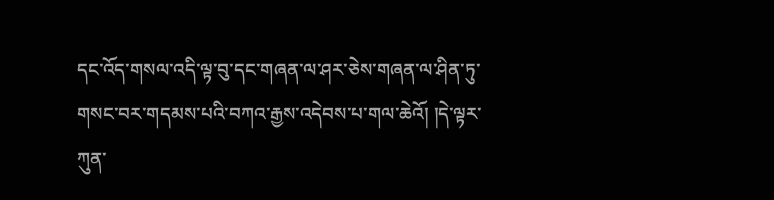དང་འོད་གསལ་འདི་ལྟ་བུ་དང་གཞན་ལ་ཤར་ཅེས་གཞན་ལ་ཤིན་ཏུ་གསང་བར་གདམས་པའི་བཀའ་རྒྱས་འདེབས་པ་གལ་ཆེའོ། །དེ་ལྟར་ཀུན་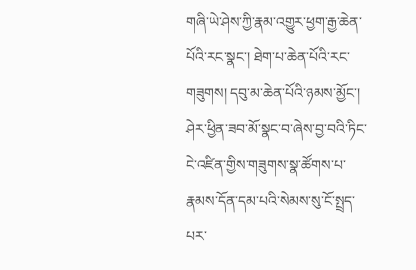གཞི་ཡེ་ཤེས་ཀྱི་རྣམ་འགྱུར་ཕྱག་རྒྱ་ཆེན་པོའི་རང་སྣང་། ཐེག་པ་ཆེན་པོའི་རང་གཟུགས། དབུ་མ་ཆེན་པོའི་ཉམས་མྱོང་། ཤེར་ཕྱིན་ཟབ་མོ་སྣང་བ་ཞེས་བྱ་བའི་ཏིང་ངེ་འཛིན་གྱིས་གཟུགས་སྣ་ཚོགས་པ་རྣམས་དོན་དམ་པའི་སེམས་སུ་ངོ་སྤྲད་པར་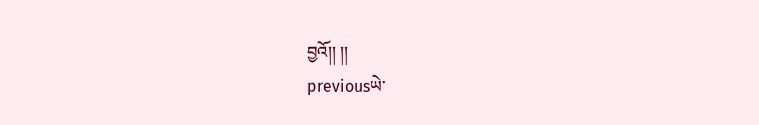བྱའོ།། །།
previousཡེ་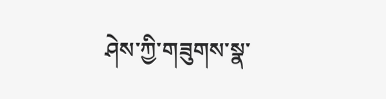ཤེས་ཀྱི་གཟུགས་སྣ་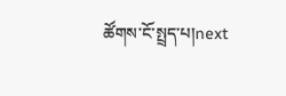ཚོགས་ངོ་སྤྲད་པ།next